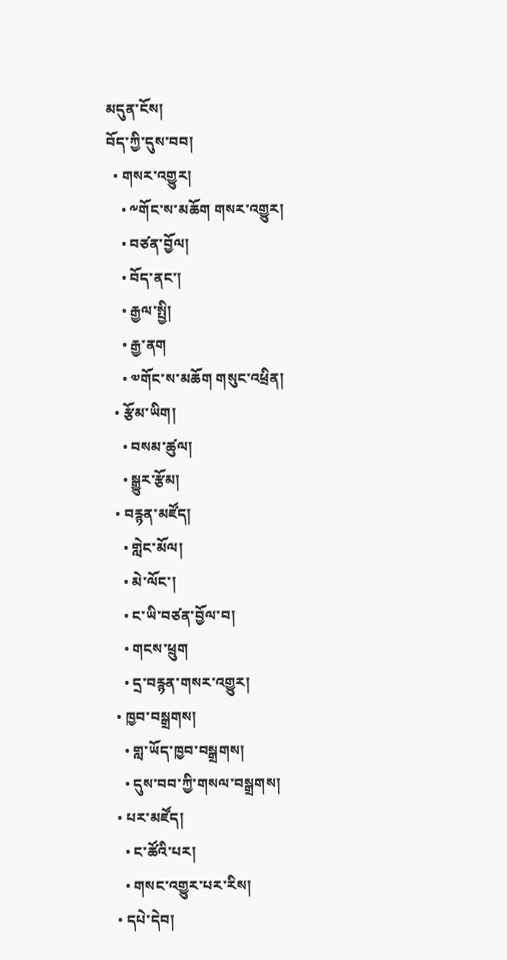མདུན་ངོས།
བོད་ཀྱི་དུས་བབ།
  • གསར་འགྱུར།
    • ༸གོང་ས་མཆོག གསར་འགྱུར།
    • བཙན་བྱོལ།
    • བོད་ནང་།
    • རྒྱལ་སྤྱི།
    • རྒྱ་ནག
    • ༧གོང་ས་མཆོག གསུང་འཕྲིན།
  • རྩོམ་ཡིག།
    • བསམ་ཚུལ།
    • སྒྱུར་རྩོམ།
  • བརྙན་མཛོད།
    • གླེང་མོལ།
    • མེ་ལོང་།
    • ང་ཡི་བཙན་བྱོལ་བ།
    • གངས་ཕྲུག
    • དྲ་བརྙན་གསར་འགྱུར།
  • ཁྱབ་བསྒྲགས།
    • གླ་ཡོད་ཁྱབ་བསྒྲགས།
    • དུས་བབ་ཀྱི་གསལ་བསྒྲགས།
  • པར་མཛོད།
    • ང་ཚོའི་པར།
    • གསང་འགྱུར་པར་རིས།
  • དཔེ་དེབ།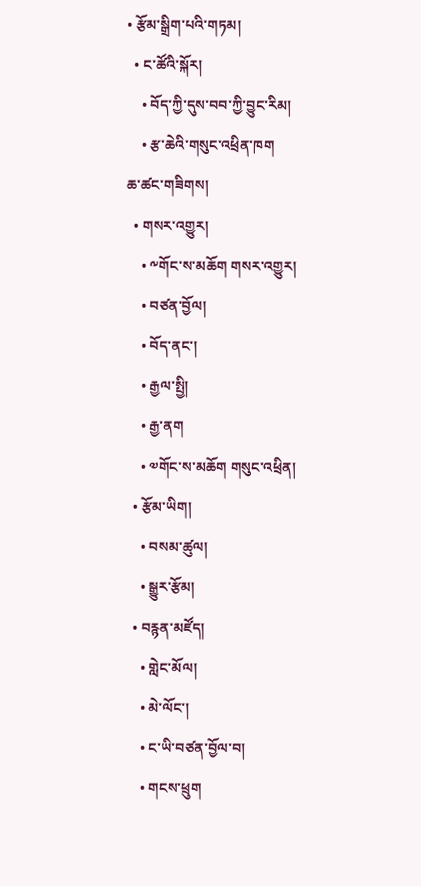• རྩོམ་སྒྲིག་པའི་གཏམ།
  • ང་ཚོའི་སྐོར།
    • བོད་ཀྱི་དུས་བབ་ཀྱི་བྱུང་རིམ།
    • རྩ་ཆེའི་གསུང་འཕྲིན་ཁག
ཆ་ཚང་གཟིགས།
  • གསར་འགྱུར།
    • ༸གོང་ས་མཆོག གསར་འགྱུར།
    • བཙན་བྱོལ།
    • བོད་ནང་།
    • རྒྱལ་སྤྱི།
    • རྒྱ་ནག
    • ༧གོང་ས་མཆོག གསུང་འཕྲིན།
  • རྩོམ་ཡིག།
    • བསམ་ཚུལ།
    • སྒྱུར་རྩོམ།
  • བརྙན་མཛོད།
    • གླེང་མོལ།
    • མེ་ལོང་།
    • ང་ཡི་བཙན་བྱོལ་བ།
    • གངས་ཕྲུག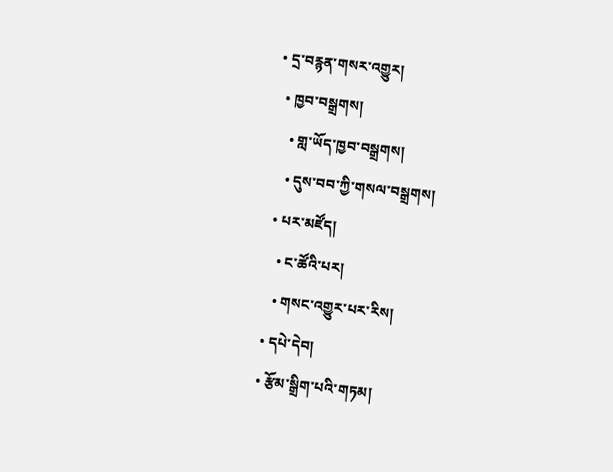• དྲ་བརྙན་གསར་འགྱུར།
  • ཁྱབ་བསྒྲགས།
    • གླ་ཡོད་ཁྱབ་བསྒྲགས།
    • དུས་བབ་ཀྱི་གསལ་བསྒྲགས།
  • པར་མཛོད།
    • ང་ཚོའི་པར།
    • གསང་འགྱུར་པར་རིས།
  • དཔེ་དེབ།
  • རྩོམ་སྒྲིག་པའི་གཏམ།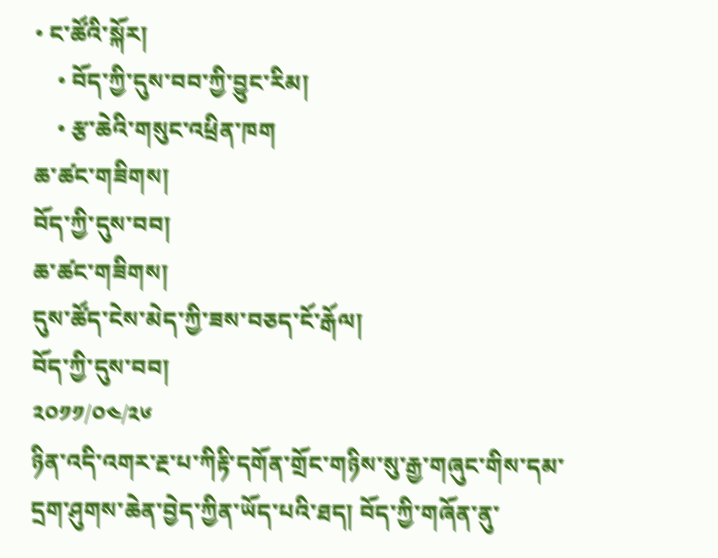• ང་ཚོའི་སྐོར།
    • བོད་ཀྱི་དུས་བབ་ཀྱི་བྱུང་རིམ།
    • རྩ་ཆེའི་གསུང་འཕྲིན་ཁག
ཆ་ཚང་གཟིགས།
བོད་ཀྱི་དུས་བབ།
ཆ་ཚང་གཟིགས།
དུས་ཚོད་ངེས་མེད་ཀྱི་ཟས་བཅད་ངོ་རྒོལ།
བོད་ཀྱི་དུས་བབ།
༢༠༡༡/༠༤/༢༦
ཉིན་འདི་འགར་རྔ་པ་ཀིརྟི་དགོན་གྲོང་གཉིས་སུ་རྒྱ་གཞུང་གིས་དམ་དྲག་ཤུགས་ཆེན་བྱེད་ཀྱིན་ཡོད་པའི་ཐད། བོད་ཀྱི་གཞོན་ནུ་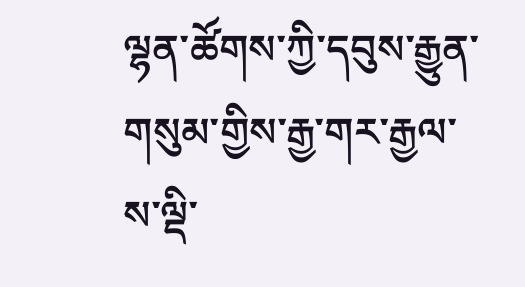ལྷན་ཚོགས་ཀྱི་དབུས་རྒྱུན་གསུམ་གྱིས་རྒྱ་གར་རྒྱལ་ས་ལྡི་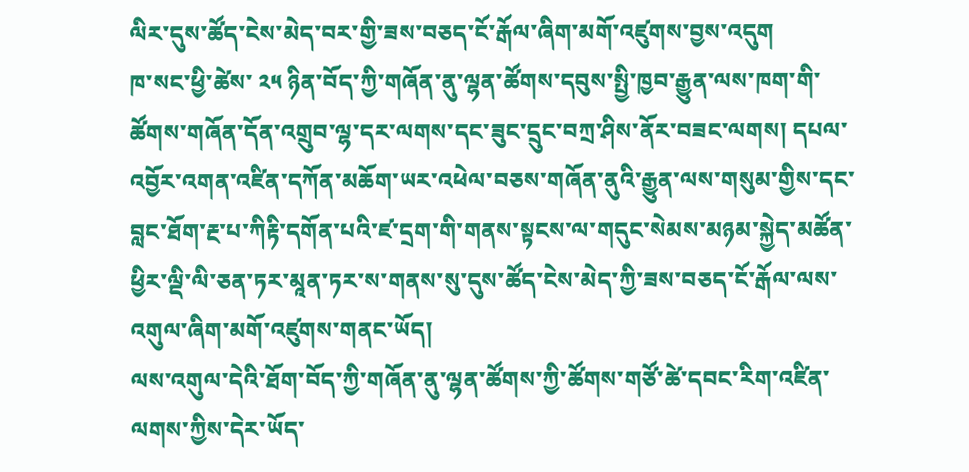ལིར་དུས་ཚོད་ངེས་མེད་བར་གྱི་ཟས་བཅད་ངོ་རྒོལ་ཞིག་མགོ་འཛུགས་བྱས་འདུག
ཁ་སང་ཕྱི་ཚེས་ ༢༥ ཉིན་བོད་ཀྱི་གཞོན་ནུ་ལྷན་ཚོགས་དབུས་སྤྱི་ཁྱབ་རྒྱུན་ལས་ཁག་གི་ཚོགས་གཞོན་དོན་འགྲུབ་ལྷ་དར་ལགས་དང་ཟུང་དྲུང་བཀྲ་ཤིས་ནོར་བཟང་ལགས། དཔལ་འབྱོར་འགན་འཛིན་དཀོན་མཆོག་ཡར་འཕེལ་བཅས་གཞོན་ནུའི་རྒྱུན་ལས་གསུམ་གྱིས་དང་བླང་ཐོག་རྔ་པ་ཀིརྟི་དགོན་པའི་ཛ་དྲག་གི་གནས་སྟངས་ལ་གདུང་སེམས་མཉམ་སྐྱེད་མཚོན་ཕྱིར་ལྡི་ལི་ཅན་ཏར་མཱན་ཏར་ས་གནས་སུ་དུས་ཚོད་ངེས་མེད་ཀྱི་ཟས་བཅད་ངོ་རྒོལ་ལས་འགུལ་ཞིག་མགོ་འཛུགས་གནང་ཡོད།
ལས་འགུལ་དེའི་ཐོག་བོད་ཀྱི་གཞོན་ནུ་ལྷན་ཚོགས་ཀྱི་ཚོགས་གཙོ་ཚེ་དབང་རིག་འཛིན་ལགས་ཀྱིས་དེར་ཡོད་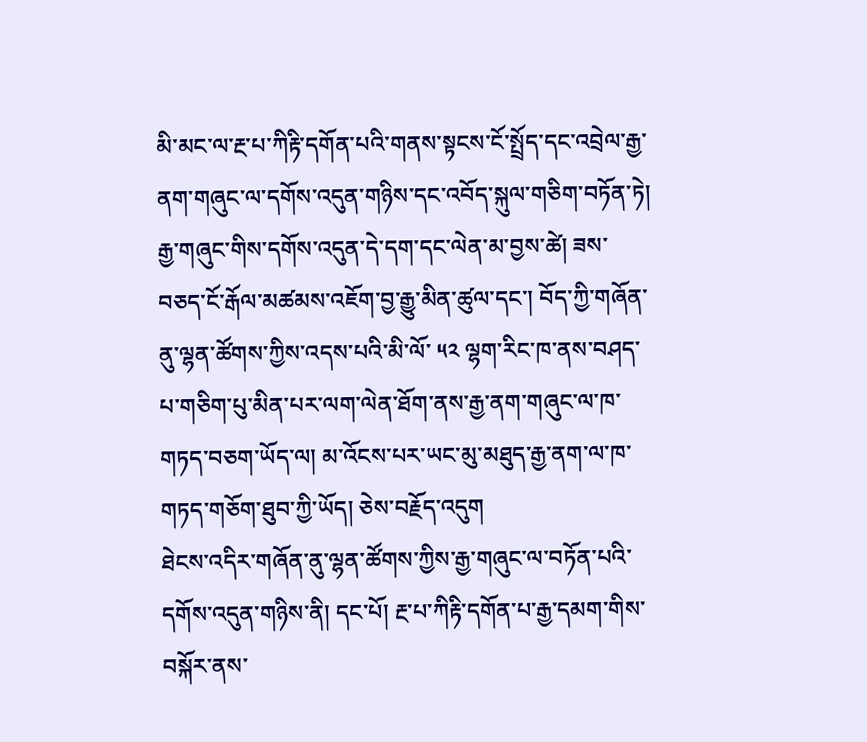མི་མང་ལ་རྔ་པ་ཀིརྟི་དགོན་པའི་གནས་སྟངས་ངོ་སྤྲོད་དང་འབྲེལ་རྒྱ་ནག་གཞུང་ལ་དགོས་འདུན་གཉིས་དང་འབོད་སྐུལ་གཅིག་བཏོན་ཏེ། རྒྱ་གཞུང་གིས་དགོས་འདུན་དེ་དག་དང་ལེན་མ་བྱས་ཚེ། ཟས་བཅད་ངོ་རྒོལ་མཚམས་འཇོག་བྱ་རྒྱུ་མིན་ཚུལ་དང་། བོད་ཀྱི་གཞོན་ནུ་ལྷན་ཚོགས་ཀྱིས་འདས་པའི་མི་ལོ་ ༥༢ ལྷག་རིང་ཁ་ནས་བཤད་པ་གཅིག་པུ་མིན་པར་ལག་ལེན་ཐོག་ནས་རྒྱ་ནག་གཞུང་ལ་ཁ་གཏད་བཅག་ཡོད་ལ། མ་འོངས་པར་ཡང་མུ་མཐུད་རྒྱ་ནག་ལ་ཁ་གཏད་གཅོག་ཐུབ་ཀྱི་ཡོད། ཅེས་བརྗོད་འདུག
ཐེངས་འདིར་གཞོན་ནུ་ལྷན་ཚོགས་ཀྱིས་རྒྱ་གཞུང་ལ་བཏོན་པའི་དགོས་འདུན་གཉིས་ནི། དང་པོ། རྔ་པ་ཀིརྟི་དགོན་པ་རྒྱ་དམག་གིས་བསྐོར་ནས་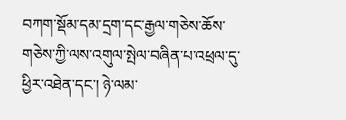བཀག་སྡོམ་དམ་དྲག་དང་རྒྱལ་གཅེས་ཆོས་གཅེས་ཀྱི་ལས་འགུལ་སྤེལ་བཞིན་པ་འཕྲལ་དུ་ཕྱིར་འཐེན་དང་། ཉེ་ལམ་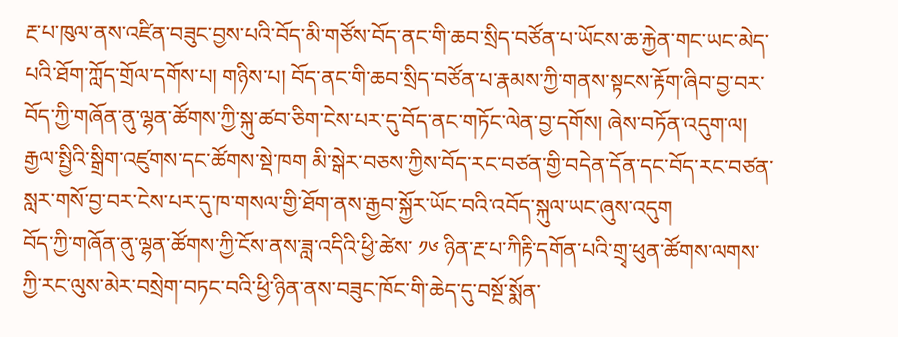རྔ་པ་ཁུལ་ནས་འཛིན་བཟུང་བྱས་པའི་བོད་མི་གཙོས་བོད་ནང་གི་ཆབ་སྲིད་བཙོན་པ་ཡོངས་ཆ་རྐྱེན་གང་ཡང་མེད་པའི་ཐོག་ཀློད་གྲོལ་དགོས་པ། གཉིས་པ། བོད་ནང་གི་ཆབ་སྲིད་བཙོན་པ་རྣམས་ཀྱི་གནས་སྟངས་རྟོག་ཞིབ་བྱ་བར་བོད་ཀྱི་གཞོན་ནུ་ལྷན་ཚོགས་ཀྱི་སྐུ་ཚབ་ཅིག་ངེས་པར་དུ་བོད་ནང་གཏོང་ལེན་བྱ་དགོས། ཞེས་བཏོན་འདུག་ལ། རྒྱལ་སྤྱིའི་སྒྲིག་འཛུགས་དང་ཚོགས་སྡེ་ཁག མི་སྒེར་བཅས་ཀྱིས་བོད་རང་བཙན་གྱི་བདེན་དོན་དང་བོད་རང་བཙན་སླར་གསོ་བྱ་བར་ངེས་པར་དུ་ཁ་གསལ་གྱི་ཐོག་ནས་རྒྱབ་སྐྱོར་ཡོང་བའི་འབོད་སྐུལ་ཡང་ཞུས་འདུག
བོད་ཀྱི་གཞོན་ནུ་ལྷན་ཚོགས་ཀྱི་ངོས་ནས་ཟླ་འདིའི་ཕྱི་ཚེས་ ༡༦ ཉིན་རྔ་པ་ཀིརྟི་དགོན་པའི་གྲྭ་ཕུན་ཚོགས་ལགས་ཀྱི་རང་ལུས་མེར་བསྲེག་བཏང་བའི་ཕྱི་ཉིན་ནས་བཟུང་ཁོང་གི་ཆེད་དུ་བསྔོ་སྨོན་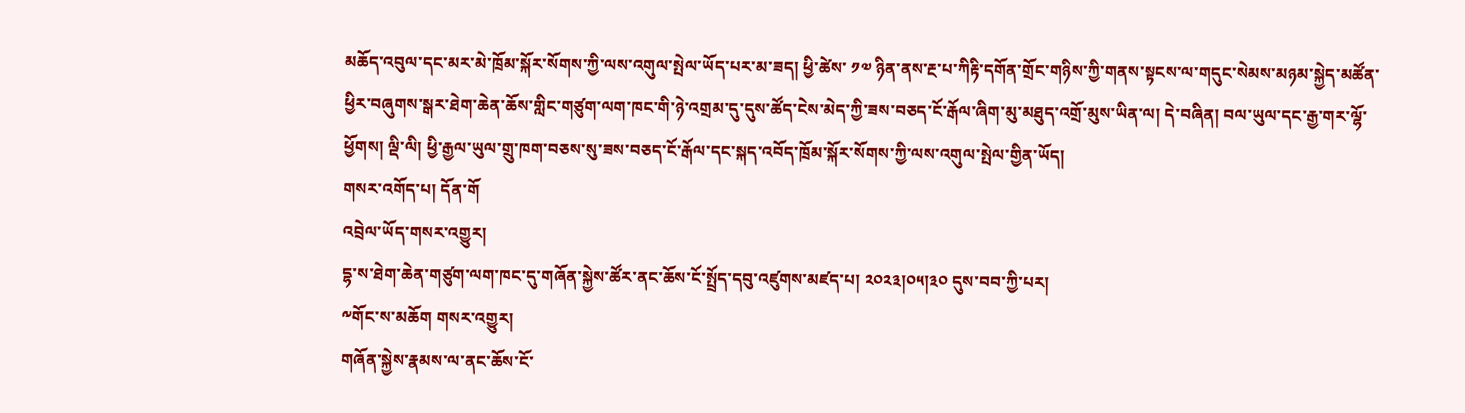མཆོད་འབུལ་དང་མར་མེ་ཁྲོམ་སྐོར་སོགས་ཀྱི་ལས་འགུལ་སྤེལ་ཡོད་པར་མ་ཟད། ཕྱི་ཚེས་ ༡༧ ཉིན་ནས་རྔ་པ་ཀིརྟི་དགོན་གྲོང་གཉིས་ཀྱི་གནས་སྟངས་ལ་གདུང་སེམས་མཉམ་སྐྱེད་མཚོན་ཕྱིར་བཞུགས་སྒར་ཐེག་ཆེན་ཆོས་གླིང་གཙུག་ལག་ཁང་གི་ཉེ་འགྲམ་དུ་དུས་ཚོད་ངེས་མེད་ཀྱི་ཟས་བཅད་ངོ་རྒོལ་ཞིག་མུ་མཐུད་འགྲོ་མུས་ཡིན་ལ། དེ་བཞིན། བལ་ཡུལ་དང་རྒྱ་གར་ལྷོ་ཕྱོགས། ལྡི་ལི། ཕྱི་རྒྱལ་ཡུལ་གྲུ་ཁག་བཅས་སུ་ཟས་བཅད་ངོ་རྒོལ་དང་སྐད་འབོད་ཁྲོམ་སྐོར་སོགས་ཀྱི་ལས་འགུལ་སྤེལ་གྱིན་ཡོད།
གསར་འགོད་པ། དོན་གོ
འབྲེལ་ཡོད་གསར་འགྱུར།
དྷ་ས་ཐེག་ཆེན་གཙུག་ལག་ཁང་དུ་གཞོན་སྐྱེས་ཚོར་ནང་ཆོས་ངོ་སྤྲོད་དབུ་འཛུགས་མཛད་པ། ༢༠༢༣།༠༥།༣༠ དུས་བབ་ཀྱི་པར།
༸གོང་ས་མཆོག གསར་འགྱུར།
གཞོན་སྐྱེས་རྣམས་ལ་ནང་ཆོས་ངོ་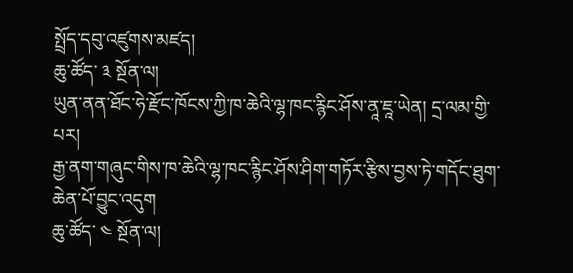སྤྲོད་དབུ་འཛུགས་མཛད།
ཆུ་ཚོད་ ༣ སྔོན་ལ།
ཡུན་ནན་ཐོང་ཧེ་རྫོང་ཁོངས་ཀྱི་ཁ་ཆེའི་ལྷ་ཁང་རྙིང་ཤོས་ནཱ་ཇཱ་ཡེན། དྲ་ལམ་གྱི་པར།
རྒྱ་ནག་གཞུང་གིས་ཁ་ཆེའི་ལྷ་ཁང་རྙིང་ཤོས་ཤིག་གཏོར་རྩིས་བྱས་ཏེ་གདོང་ཐུག་ཆེན་པོ་བྱུང་འདུག
ཆུ་ཚོད་ ༤ སྔོན་ལ།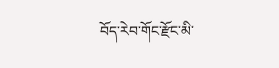བོད་རེབ་གོང་རྫོང་མི་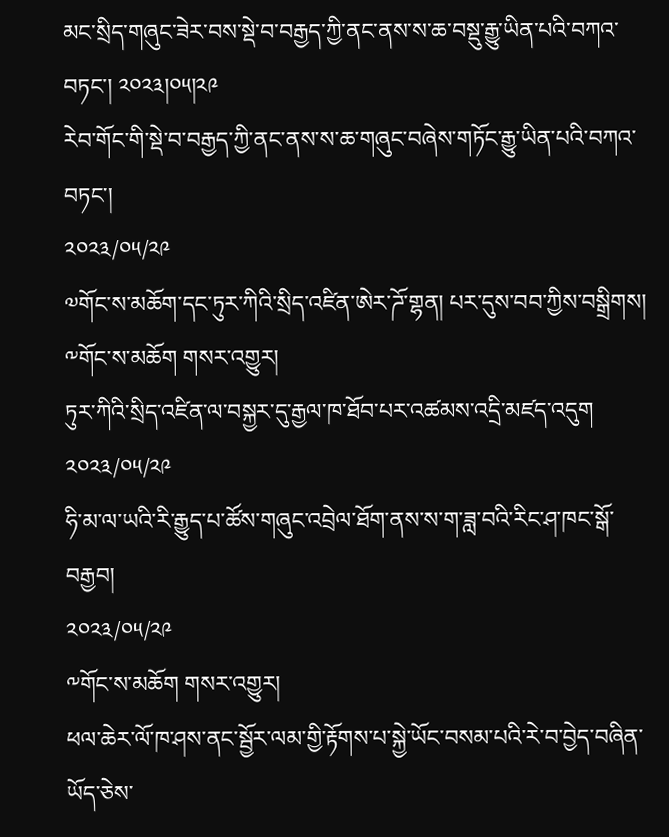མང་སྲིད་གཞུང་ཟེར་བས་སྡེ་བ་བརྒྱད་ཀྱི་ནང་ནས་ས་ཆ་བསྡུ་རྒྱུ་ཡིན་པའི་བཀའ་བཏང་། ༢༠༢༣།༠༥།༢༩
རེབ་གོང་གི་སྡེ་བ་བརྒྱད་ཀྱི་ནང་ནས་ས་ཆ་གཞུང་བཞེས་གཏོང་རྒྱུ་ཡིན་པའི་བཀའ་བཏང་།
༢༠༢༣/༠༥/༢༩
༧གོང་ས་མཆོག་དང་ཏུར་ཀིའི་སྲིད་འཛིན་ཨེར་ཌོ་གྷན། པར་དུས་བབ་ཀྱིས་བསྒྲིགས།
༸གོང་ས་མཆོག གསར་འགྱུར།
ཏུར་ཀིའི་སྲིད་འཛིན་ལ་བསྐྱར་དུ་རྒྱལ་ཁ་ཐོབ་པར་འཚམས་འདྲི་མཛད་འདུག
༢༠༢༣/༠༥/༢༩
ཧི་མ་ལ་ཡའི་རི་རྒྱུད་པ་ཚོས་གཞུང་འབྲེལ་ཐོག་ནས་ས་ག་ཟླ་བའི་རིང་ཤ་ཁང་སྒོ་བརྒྱབ།
༢༠༢༣/༠༥/༢༩
༸གོང་ས་མཆོག གསར་འགྱུར།
ཕལ་ཆེར་ལོ་ཁ་ཤས་ནང་སྦྱོར་ལམ་གྱི་རྟོགས་པ་སྐྱེ་ཡོང་བསམ་པའི་རེ་བ་བྱེད་བཞིན་ཡོད་ཅེས་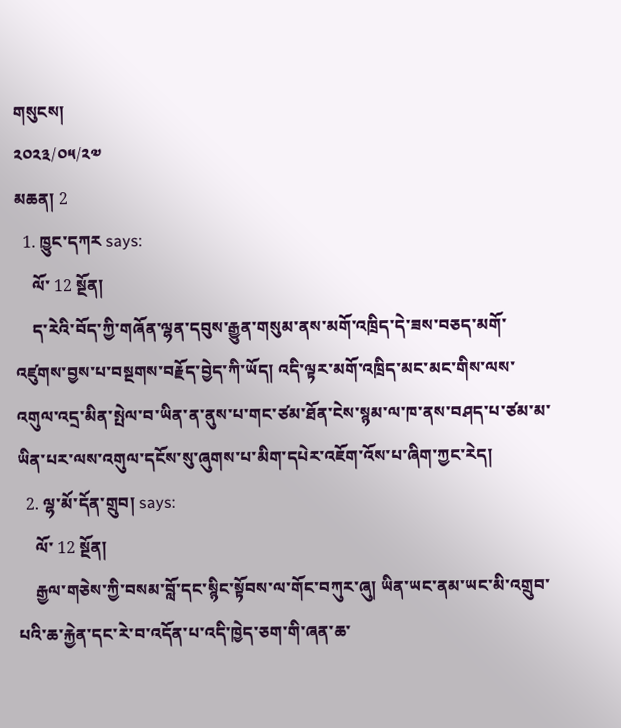གསུངས།
༢༠༢༣/༠༥/༢༧
མཆན། 2
  1. ཁྱུང་དཀར says:
    ལོ་ 12 སྔོན།
    ད་རེའི་བོད་ཀྱི་གཞོན་ལྷན་དབུས་རྒྱུན་གསུམ་ནས་མགོ་འཁྲིད་དེ་ཟས་བཅད་མགོ་འཛུགས་བྱས་པ་བསྔགས་བརྗོད་བྱེད་ཀི་ཡོད། འདི་ལྟར་མགོ་འཁྲིད་མང་མང་གིས་ལས་འགུལ་འདྲ་མིན་སྤེལ་བ་ཡིན་ན་ནུས་པ་གང་ཙམ་ཐོན་ངེས་སྙམ་ལ་ཁ་ནས་བཤད་པ་ཙམ་མ་ཡིན་པར་ལས་འགུལ་དངོས་སུ་ཞུགས་པ་མིག་དཔེར་འཇོག་འོས་པ་ཞིག་ཀྱང་རེད།
  2. ལྷ་མོ་དོན་གྲུབ། says:
    ལོ་ 12 སྔོན།
    རྒྱལ་གཅེས་ཀྱི་བསམ་བློ་དང་སྙིང་སྟོབས་ལ་གོང་བཀུར་ཞུ། ཡིན་ཡང་ནམ་ཡང་མི་འགྲུབ་པའི་ཆ་རྐྱེན་དང་རེ་བ་འདོན་པ་འདི་ཁྱེད་ཅག་གི་ཞན་ཆ་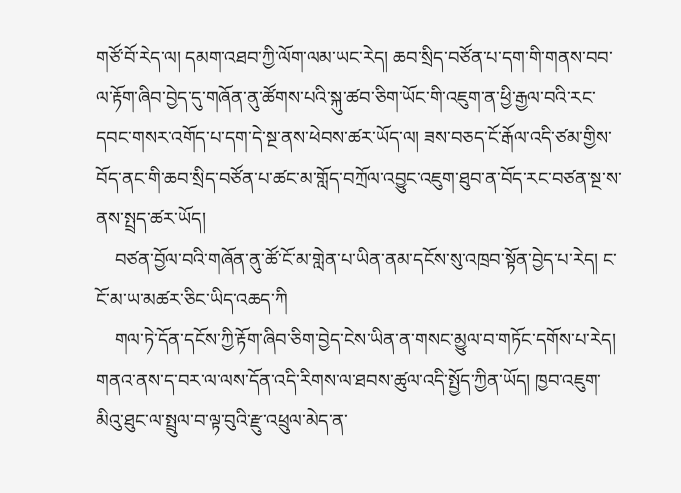གཙོ་བོ་རེད་ལ། དམག་འཐབ་ཀྱི་ལོག་ལམ་ཡང་རེད། ཆབ་སྲིད་བཙོན་པ་དག་གི་གནས་བབ་ལ་རྟོག་ཞིབ་བྱེད་དུ་གཞོན་ནུ་ཚོགས་པའི་སྐུ་ཚབ་ཅིག་ཡོང་གི་འཇུག་ན་ཕྱི་རྒྱལ་བའི་རང་དབང་གསར་འགོད་པ་དག་དེ་སྔ་ནས་ཕེབས་ཚར་ཡོད་ལ། ཟས་བཅད་ངོ་རྒོལ་འདི་ཙམ་གྱིས་བོད་ནང་གི་ཆབ་སྲིད་བཙོན་པ་ཚང་མ་གློད་བཀྲོལ་འབྱུང་འཇུག་ཐུབ་ན་བོད་རང་བཙན་སྔ་ས་ནས་སྤྲད་ཚར་ཡོད།
    བཙན་བྱོལ་བའི་གཞོན་ནུ་ཚོ་ངོ་མ་གླེན་པ་ཡིན་ནམ་དངོས་སུ་འཁྲབ་སྟོན་བྱེད་པ་རེད། ང་ངོ་མ་ཡ་མཚར་ཅིང་ཡིད་འཆད་ཀི
    གལ་ཏེ་དོན་དངོས་ཀྱི་རྟོག་ཞིབ་ཅིག་བྱེད་ངེས་ཡིན་ན་གསང་མྱུལ་བ་གཏོང་དགོས་པ་རེད། གནའ་ནས་ད་བར་ལ་ལས་དོན་འདི་རིགས་ལ་ཐབས་ཚུལ་འདི་སྤྱོད་ཀྱིན་ཡོད། ཁྱབ་འཇུག་མིའུ་ཐུང་ལ་སྤྲུལ་བ་ལྟ་བུའི་རྫུ་འཕྲུལ་མེད་ན་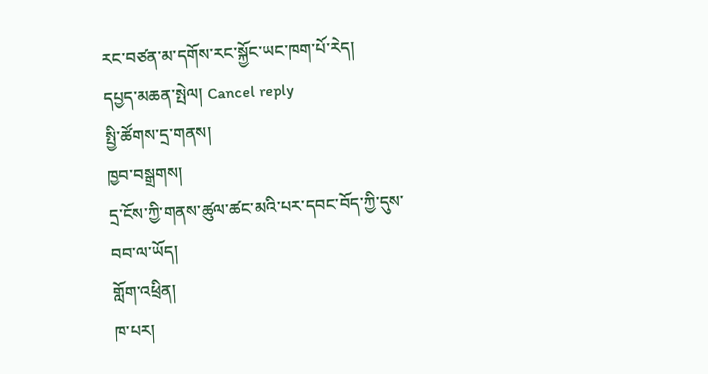རང་བཙན་མ་དགོས་རང་སྐྱོང་ཡང་ཁག་པོ་རེད།
དཔྱད་མཆན་སྤེལ། Cancel reply
སྤྱི་ཚོགས་དྲ་གནས།
ཁྱབ་བསྒྲགས།
དྲ་ངོས་ཀྱི་གནས་ཚུལ་ཚང་མའི་པར་དབང་བོད་ཀྱི་དུས་བབ་ལ་ཡོད།
གློག་འཕྲིན།
ཁ་པར།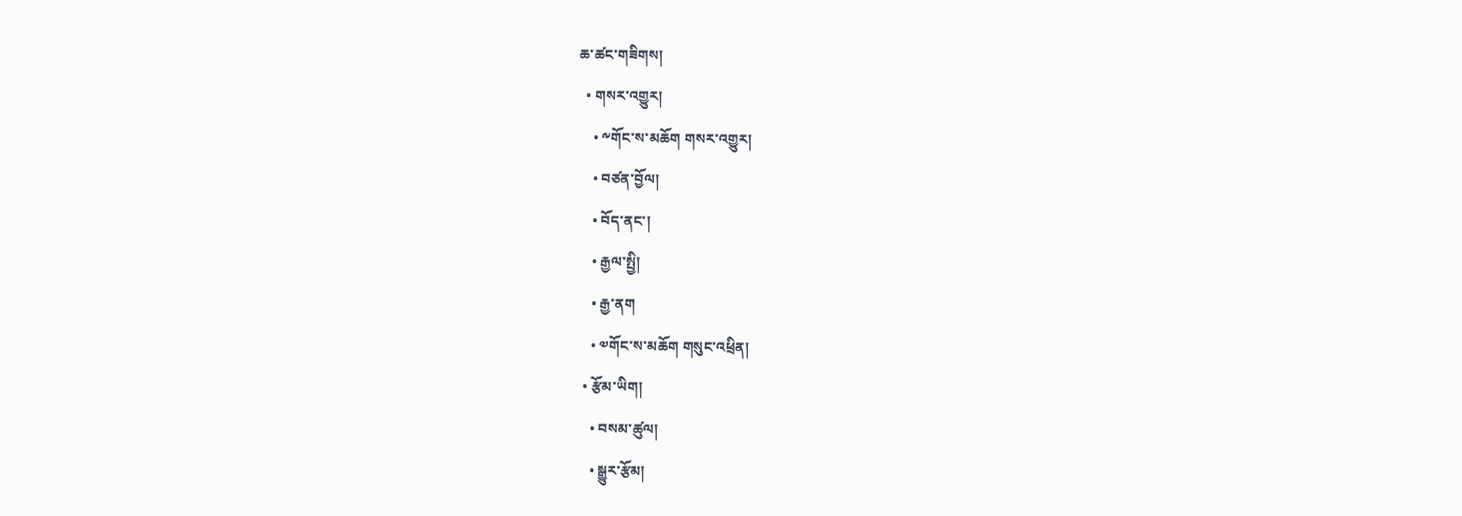ཆ་ཚང་གཟིགས།
  • གསར་འགྱུར།
    • ༸གོང་ས་མཆོག གསར་འགྱུར།
    • བཙན་བྱོལ།
    • བོད་ནང་།
    • རྒྱལ་སྤྱི།
    • རྒྱ་ནག
    • ༧གོང་ས་མཆོག གསུང་འཕྲིན།
  • རྩོམ་ཡིག།
    • བསམ་ཚུལ།
    • སྒྱུར་རྩོམ།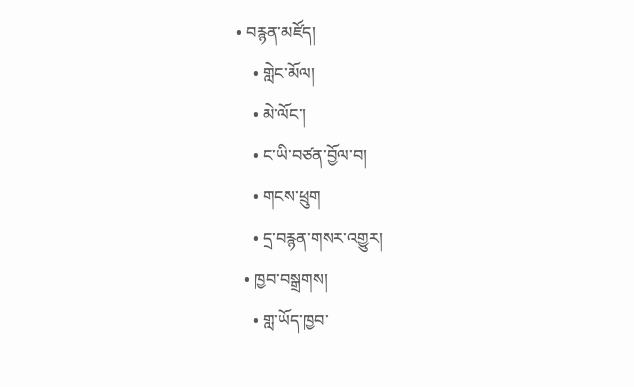• བརྙན་མཛོད།
    • གླེང་མོལ།
    • མེ་ལོང་།
    • ང་ཡི་བཙན་བྱོལ་བ།
    • གངས་ཕྲུག
    • དྲ་བརྙན་གསར་འགྱུར།
  • ཁྱབ་བསྒྲགས།
    • གླ་ཡོད་ཁྱབ་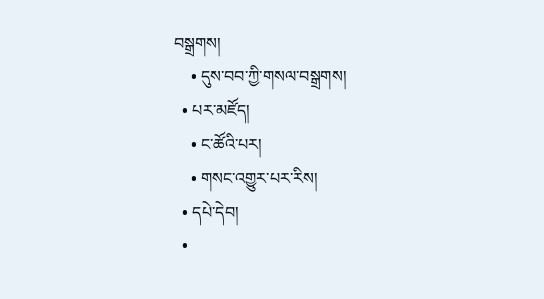བསྒྲགས།
    • དུས་བབ་ཀྱི་གསལ་བསྒྲགས།
  • པར་མཛོད།
    • ང་ཚོའི་པར།
    • གསང་འགྱུར་པར་རིས།
  • དཔེ་དེབ།
  •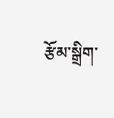རྩོམ་སྒྲིག་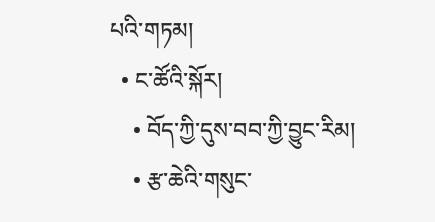པའི་གཏམ།
  • ང་ཚོའི་སྐོར།
    • བོད་ཀྱི་དུས་བབ་ཀྱི་བྱུང་རིམ།
    • རྩ་ཆེའི་གསུང་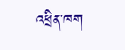འཕྲིན་ཁག